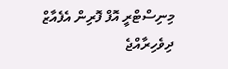މިނިސްޓްރީ އޮފް ފޮރިން އެފެއާޒް
ދިވެހިރާއްޖެ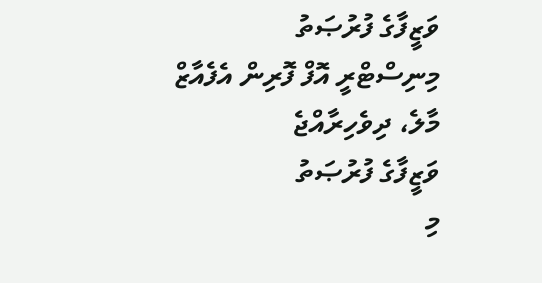ވަޒީފާގެ ފުރުޞަތު
މިނިސްޓްރީ އޮފް ފޮރިން އެފެއާޒް
މާލެ، ދިވެހިރާއްޖެ
ވަޒީފާގެ ފުރުޞަތު
މި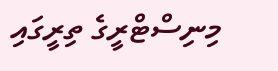މިނިސްޓްރީގެ ތިރީގައި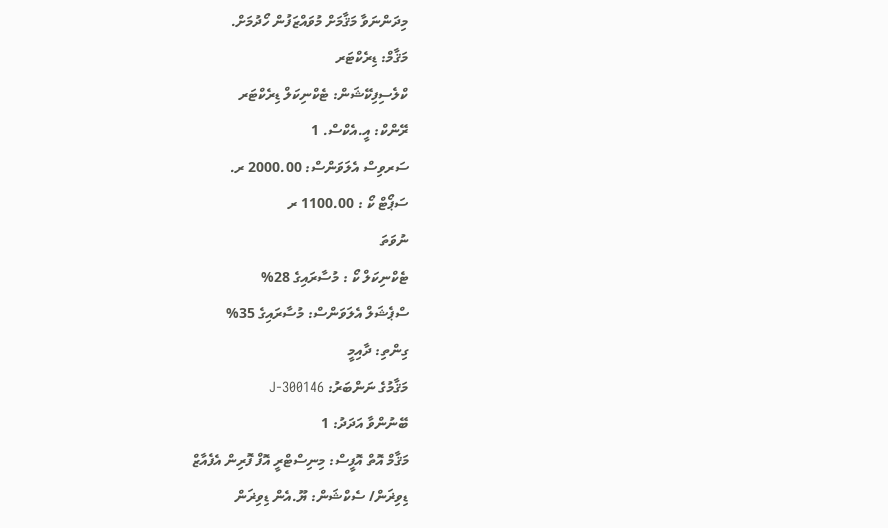މިދަންނަވާ މަޤާމަށް މުވައްޒަފުން ހޯދުމަށް.
މަޤާމް: ޑިރެކްޓަރ
ކްލެސިފިކޭޝަން: ޓެކްނިކަލް ޑިރެކްޓަރ
ރޭންކް: އީ.އެކްސް. 1
ސަރވިސް އެލަވަންސް: 2000.00 ރ.
ސަޕޯޓް ކޯ : 1100.00 ރ
ނުވަތަ
ޓެކްނިކަލް ކޯ : މުސާރައިގެ 28%
ސްޕެޝަލް އެލަވަންސް: މުސާރައިގެ 35%
ގިންތި: ދާއިމީ
މަޤާމުގެ ނަންބަރު: J-300146
ބޭނުންވާ އަދަދު: 1
މަޤާމް އޮތް އޮފީސް: މިނިސްޓްރީ އޮފް ފޮރިން އެފެއާޒް
ޑިވިޜަން/ ސެކްޝަން: ޔޫ.އެން ޑިވިޜަން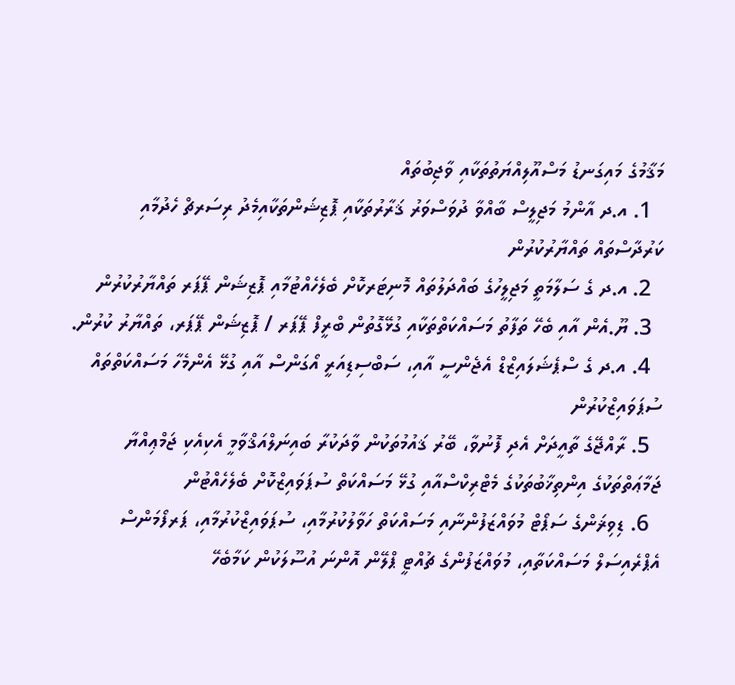މަޤާމުގެ މައިގަނޑު މަސްއޫލިއްޔަތުތަކާއި ވާޖިބުތައް
  1. އ.ދ އާންމު މަޖިލީސް ބާއްވާ ދުވަސްވަރު ޤަރާރުތަކާއި ޕޮޒިޝަންތަކާއިމެދު ރިސަރޗް ހެދުމާއި ކަރުދާސްތައް ތައްޔާރުކުރުން
  2. އ.ދ ގެ ސަލާމަތީ މަޖިލީހުގެ ބައްދަލުތައް މޮނިޓަރކޮށް ބެލެހެއްޓުމާއި ޕޮޒިޝަން ޕޭޕަރ ތައްޔާރުކުރުން
  3. ޔޫ.އެން އާއި ބެހޭ ތަފާތު މަސައްކަތްތަކާއި ގުޅޭގޮތުން ބްރީފް ޕޭޕަރ / ޕޮޒިޝަން ޕޭޕަރ، ތައްޔާރު ކުރުން.
  4. އ.ދ ގެ ސްޕެޝަލައިޒްޑް އެޖެންސީ އާއި، ސަބްސިޑިއަރީ އޯގަންސް އާއި ގުޅޭ އެންމެހާ މަސައްކަތްތައް ސުޕަވައިޒްކުރުން
  5. ރާއްޖޭގެ ތާއީދަށް އެދި ފޮނުވާ، ބޭރު ޤައުމުތަކުން ވާދަކުރާ ބައިނަލްއަޤްވާމީ އެކިއެކި ޖަމްޢިއްޔާ ޖަމާޢަތްތަކުގެ އިންތިޚާބުތަކުގެ މެޓްރިކްސްއާއި ގުޅޭ މަސައްކަތް ސުޕަވައިޒްކޮށް ބެލެހެއްޓުން
  6. ޑިވިޜަންގެ ސަޕޯޓް މުވައްޒަފުންނާއި މަސައްކަތް ހަވާލުކުރުމާއި، ސުޕަވައިޒްކުރުމާއި، ޕަރފޯމަންސް އެޕްރެއިސަލް މަސައްކަތާއި، މުވައްޒަފުންގެ ޗުއްޓީ ޕްލޭން އޮންނަ އުސޫލަކުން ކަމާބެހޭ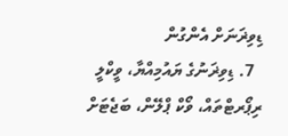ޑިވިޜަނަށް އެންގުން
  7. ޑިވިޜަނުގެ ޔައުމިއްޔާ، ވީކްލީ ރިޕޯރޓްތައް، ވޯކް ޕްލޭން، ބަޖެޓަށް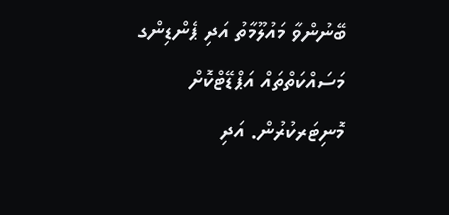ބޭނުންވާ މައުލޫމާތު އަދި ޕެންޑިންގ މަސައްކަތްތައް އަޕްޑޭޓްކޮށް މޮނިޓަރކުރުން. އަދި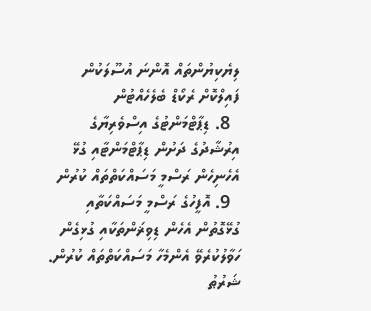ލިޔެކިޔުންތައް އޮންނަ އުސޫލަކުން ފައިލްކޮށް ރެކޯޑް ބެލެހެއްޓުން
  8. ޑިޕާޓްމަންޓުގެ އިސްވެރިޔާގެ އިރުޝާދުގެ ދަށުން ޑިޕާޓްމަންޓާއި ގުޅޭ އެހެނިހެން ރަސްމީ މަސައްކަތްތައް ކުރުން
  9. އޮފީހުގެ ރަސްމީ މަސައްކަތާއި ގުޅޭގޮތުން އެހެން ޑިވިޜަންތަކާއި ގުޅިގެން ހަވާލުކުރެވޭ އެންމެހާ މަސައްކަތްތައް ކުރުން.
ޝަރުޠު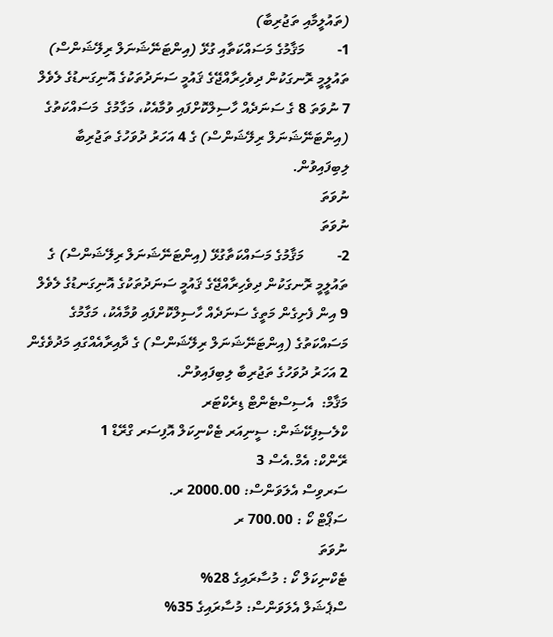(ތައުލީމާއި ތަޖުރިބާ)
1-         މަޤާމުގެ މަސައްކަތާއި ގުޅޭ (އިންޓަނޭޝަނަލް ރިލޭޝަންސް) ތައުލީމީ ރޮނގަކުން ދިވެހިރާއްޖޭގެ ޤައުމީ ސަނަދުތަކުގެ އޮނިގަނޑުގެ ލެވެލް 7 ނުވަތަ 8 ގެ ސަނަދެއް ހާސިލްކޮށްފައި ވުމާއެކު، މަގާމުގެ  މަސައްކަތުގެ (އިންޓަނޭޝަނަލް ރިލޭޝަންސް) ގެ 4 އަހަރު ދުވަހުގެ ތަޖުރިބާ ލިބިފައިވުން.
ނުވަތަ
ނުވަތަ
2-         މަޤާމުގެ މަސައްކަތާގުޅޭ (އިންޓަނޭޝަނަލް ރިލޭޝަންސް) ގެ ތައުލީމީ ރޮނގަކުން ދިވެހިރާއްޖޭގެ ޤައުމީ ސަނަދުތަކުގެ އޮނިގަނޑުގެ ލެވެލް 9 އިން ފެށިގެން މަތީގެ ސަނަދެއް ހާސިލްކޮށްފައި ވުމާއެކު، މަގާމުގެ މަސައްކަތުގެ (އިންޓަނޭޝަނަލް ރިލޭޝަންސް) ގެ ދާއިރާއެއްގައި މަދުވެގެން 2 އަހަރު ދުވަހުގެ ތަޖުރިބާ ލިބިފައިވުން.
މަޤާމް:  އެސިސްޓެންޓް ޑިރެކްޓަރ
ކްލެސިފިކޭޝަން: ސީނިއަރ ޓެކްނިކަލް އޮފިސަރ ގްރޭޑް 1
ރޭންކް: އެމް.އެސް 3
ސަރވިސް އެލަވަންސް: 2000.00 ރ.
ސަޕޯޓް ކޯ : 700.00 ރ
ނުވަތަ
ޓެކްނިކަލް ކޯ : މުސާރައިގެ 28%
ސްޕެޝަލް އެލަވަންސް: މުސާރައިގެ 35%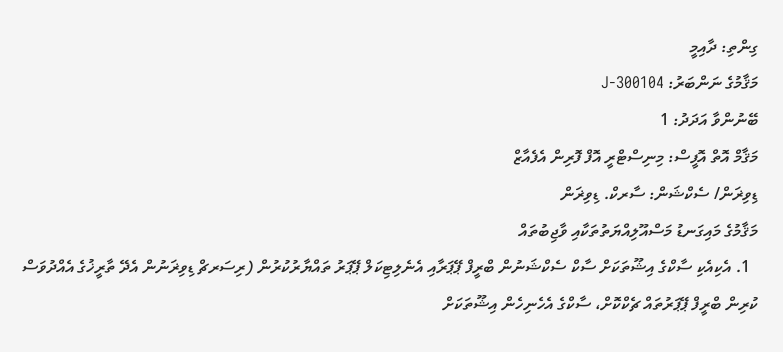ގިންތި: ދާއިމީ
މަޤާމުގެ ނަންބަރު: J-300104
ބޭނުންވާ އަދަދު: 1
މަޤާމް އޮތް އޮފީސް: މިނިސްޓްރީ އޮފް ފޮރިން އެފެއާޒް
ޑިވިޜަން/ ސެކްޝަން: ސާރކް. ޑިވިޜަން
މަޤާމުގެ މައިގަނޑު މަސްއޫލިއްޔަތުތަކާއި ވާޖިބުތައް
  1. އެކިއެކި ސާކްގެ އިޝޫތަކަށް ސާކް ސެކްޝަނުން ބްރީފް ޕޭޕަރާއި އެނެލިޓިކަލް ޕޭޕަރު ތައްޔާރުކުރުން (ރިސަރޗް ޑިވިޜަނުން އެދޭ ތާރީޚުގެ އެއްދުވަސް ކުރިން ބްރީފް ޕޭޕަރުތައް ޗެކްކޮށް، ސާކްގެ އެހެނިހެން އިޝޫތަކަށް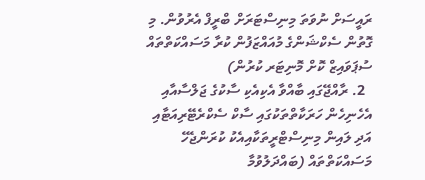ރައީސަށް ނުވަތަ މިނިސްޓަރަށް ބްރީފް އެރުވުން. މި ގޮތުން ސެކްޝަންގެ މުއައްޒަފުން ކުރާ މަސައްކަތްތައް ސުޕަވައިޒް ކޮށް މޮނިޓަރ ކުރުން)
  2. ރާއްޖޭގައި ބާއްވާ އެކިއެކި ސާކުގެ ޖަލްސާއާއި އެހެނިހެން ހަރަކާތްތަކުގައި ސާކް ސެކްރެޓޭރިއަޓާއި އަދި ލައިން މިނިސްޓްރީތަކާއިއެކު ކުރަންޖެހޭ މަސައްކަތްތައް (ބައްދަލުވުމާ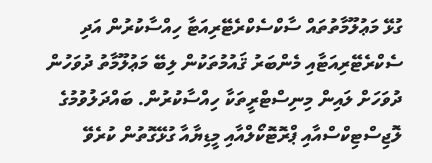ގުޅޭ މަޢުލޫމާތުތައް ސާކްސެކްރެޓޭރިއަޓާ ހިއްސާކުރުން އަދި ސެކްރެޓޭރިއަޓާއި މެންބަރު ޤައުމުތަކުން ލިބޭ މަޢުލޫމާތު ދުވަހުން ދުވަހަށް ލައިން މިނިސްޓްރީތަކާ ހިއްސާކުރުން. ބައްދަލުވުމުގެ ލޮޖިސްޓިކްސްއާއި ޕްރޮޓޮކޯލްއާއި މީޑިޔާއާ ގުޅޭގޮތުން ކުރެވޭ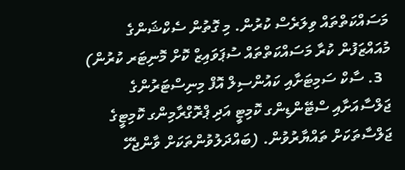މަސައްކަތްތައް ވިލަރެސް ކުރުން. މި ގޮތުން ސެކްޝަންގެ މުއައްޒަފުން ކުރާ މަސައްކަތްތައް ސުޕަވައިޒް ކޮށް މޮނިޓަރ ކުރުން)
  3. ސާކް ސަމިޓަށާއި ކައުންސިލް އޮފް މިނިސްޓަރުންގެ ޖަލްސާއަށާއި ސްޓޭންޑިންގ ކޮމިޓީ އަދި ޕްރޮގްރާމިންގ ކޮމިޓީގެ ޖަލްސާތަކަށް ތައްޔާރުވުން. (ބައްދަލުވުންތަކަށް ވާންޖެހޭ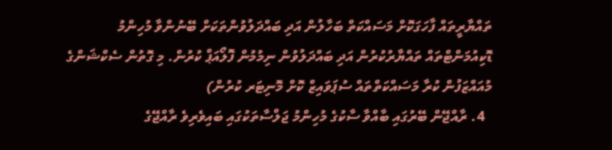ތައްޔާރީތައް ފާހަގަކޮށް މަސައްކަތް ބަހާލުން އަދި ބައްދަލުވުންތަކަށް ބޭނުންވާ މުހިންމު ޑޮކިއުމަންޓްތައް ތައްޔާރުކުރުން އަދި ބައްދަލުވުން ނިމުމުން ފޮލޯއަޕް ކުރުން. މި ގޮތުން ސެކްޝަންގެ މުއައްޒަފުން ކުރާ މަސައްކަތްތައް ސުޕަވައިޒް ކޮށް މޮނިޓަރ ކުރުން)
  4. ރާއްޖޭން ބޭރުގައި ބާއްވާ ސާކުގެ މުހިންމު ޖަލްސާތަކުގައި ބައިވެރިވެ ރާއްޖޭގެ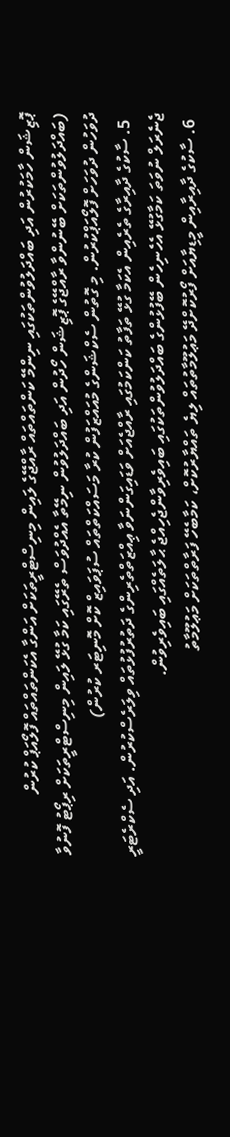ޕޮޒިޝަން ހާމަކުރުން އަދި ބައްދަލުވުންތަކުގައި ނިންމޭ ކަންތައްތައް ރާއްޖޭގެ ލައިން މިނިސްޓްރީތަކަށް އަންގާ އެކަންތައްތައް ފޮލޯއަޕް ކުރުން (ބައްދަލުވުންތަކަށް ބޭނުންވާ ރާއްޖޭގެ ޕޮޒިޝަން ހޯދުން އަދި ބައްދަލުވުން ނިމޭތާ އެއްދުވަސް ތެރޭގައި ކަމާ ގުޅޭ ލައިން މިނިސްޓްރީތަކަށް ރިޕޯޓު ފޮނުވާ ދުވަހުން ދުވަހަށް ފޮލޯއަޕްކުރުން. މި ގޮތުން ސެކްޝަންގެ މުއައްޒަފުން ކުރާ މަސައްކަތްތައް ސުޕަވައިޒް ކޮށް މޮނިޓަރ ކުރުން)
  5. ސާކުގެ ދާއިރާގެ ތެރެއިން އެކަމާ ގުޅޭ ތަފާތު ކަންކަމުގައި ރާއްޖެއަށް ވަޑައިގަންނަވާ ޢިއްޒަތްތެރިންގެ ދަތުރުފުޅުތައް ވިލަރެސްކުރުން. އަދި ސެކްރެޓަރީ ޖެނެރަލް ނުވަތަ ކަމާގުޅޭ އެހެނިހެން ބޭފުޅުންގެ ބައްދަލުވުންތަކުގައި ބައިވެރިވާންޖެހިއްޖެ ޙާލަތެއްގައި ބައިވެރިވުން.
  6. ސާކުގެ ދާއިރާއިން މީޑިޔާއަށް ފޯރުކޮށްދޭ މަޢުލޫމާތުތައް ލިޔެ ތައްޔާރުކޮށް، ކަމާބެހޭ ފަރާތްތަކަށް މަޢުލޫމާތު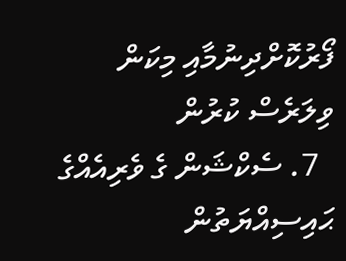ފޯރުކޮށްދިނުމާއި މިކަން ވިލަރެސް ކުރުން
  7. ސެކްޝަން ގެ ވެރިއެއްގެ ޙައިސިއްޔަތުން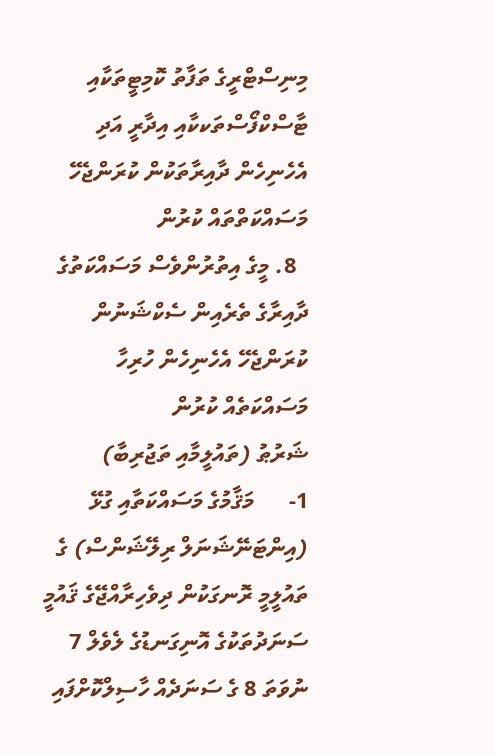މިނިސްޓްރީގެ ތަފާތު ކޮމިޓީތަކާއި ޓާސްކްފޯސްތަކކާއި އިދާރީ އަދި އެހެނިހެން ދާއިރާތަކުން ކުރަންޖެހޭ މަސައްކަތްތައް ކުރުން
  8. މީގެ އިތުރުންވެސް މަސައްކަތުގެ ދާއިރާގެ ތެރެއިން ސެކްޝަނުން ކުރަންޖެހޭ އެހެނިހެން ހުރިހާ މަސައްކަތެއް ކުރުން
ޝަރުޠު (ތައުލީމާއި ތަޖުރިބާ)
1-      މަޤާމުގެ މަސައްކަތާއި ގުޅޭ (އިންޓަނޭޝަނަލް ރިލޭޝަންސް) ގެ ތައުލީމީ ރޮނގަކުން ދިވެހިރާއްޖޭގެ ޤައުމީ ސަނަދުތަކުގެ އޮނިގަނޑުގެ ލެވެލް 7 ނުވަތަ 8 ގެ ސަނަދެއް ހާސިލްކޮށްފައި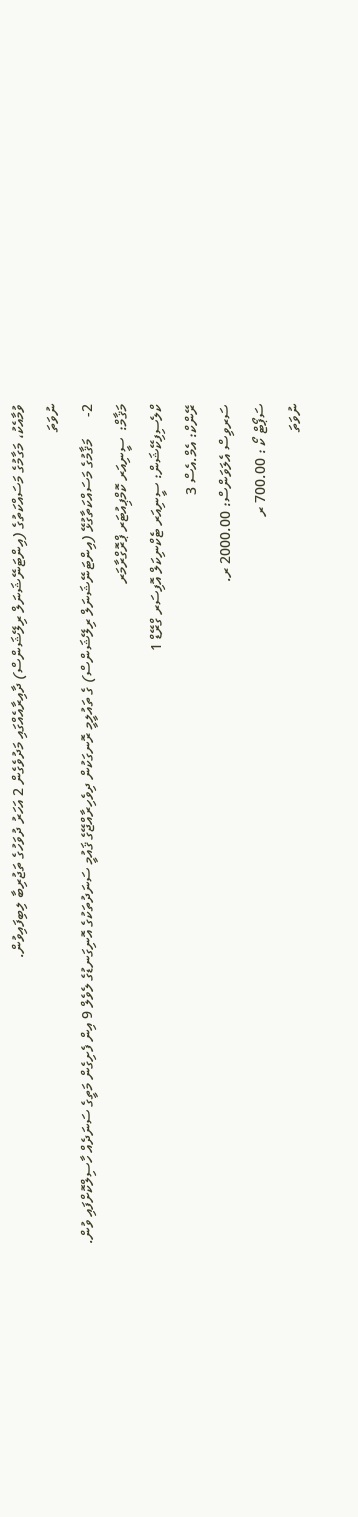ވުމާއެކު، މަގާމުގެ މަސައްކަތުގެ (އިންޓަނޭޝަނަލް ރިލޭޝަންސް) ދާއިރާއެއްގައި މަދުވެގެން 2 އަހަރު ދުވަހުގެ ތަޖުރިބާ ލިބިފައިވުން.
ނުވަތަ
2-      މަޤާމުގެ މަސައްކަތާގުޅޭ (އިންޓަނޭޝަނަލް ރިލޭޝަންސް) ގެ ތައުލީމީ ރޮނގަކުން ދިވެހިރާއްޖޭގެ ޤައުމީ ސަނަދުތަކުގެ އޮނިގަނޑުގެ ލެވެލް 9 އިން ފެށިގެން މަތީގެ ސަނަދެއް ހާސިލްކޮށްފައި ވުން.
މަޤާމް:  ސީނިއަރ ކޮމްޕިއުޓަރ ޕްރޮގްރާމަރ
ކްލެސިފިކޭޝަން: ސީނިއަރ ޓެކްނިކަލް އޮފިސަރ ގްރޭޑް 1
ރޭންކް: އެމް.އެސް 3
ސަރވިސް އެލަވަންސް: 2000.00 ރ.
ސަޕޯޓް ކޯ : 700.00 ރ
ނުވަތަ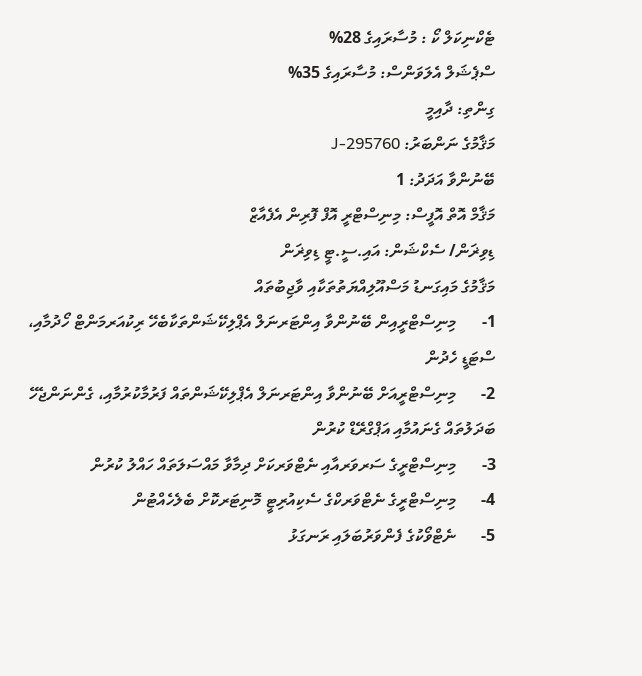ޓެކްނިކަލް ކޯ : މުސާރައިގެ 28%
ސްޕެޝަލް އެލަވަންސް: މުސާރައިގެ 35%
ގިންތި: ދާއިމީ
މަޤާމުގެ ނަންބަރު: J-295760
ބޭނުންވާ އަދަދު: 1
މަޤާމް އޮތް އޮފީސް: މިނިސްޓްރީ އޮފް ފޮރިން އެފެއާޒް
ޑިވިޜަން/ ސެކްޝަން: އައި.ސީ.ޓީ ޑިވިޜަން
މަޤާމުގެ މައިގަނޑު މަސްއޫލިއްޔަތުތަކާއި ވާޖިބުތައް
1-      މިނިސްޓްރީއިން ބޭނުންވާ އިންޓަރނަލް އެޕްލިކޭޝަންތަކާބެހޭ ރިކުއަރމަންޓް ހޯދުމާއި، ސްޓަޑީ ހެދުން
2-      މިނިސްޓްރީއަށް ބޭނުންވާ އިންޓަރނަލް އެޕްލިކޭޝަންތައް ފަރުމާކުރުމާއި، ގެންނަންޖެހޭ ބަދަލުތައް ގެނައުމާއި އަޕްގްރޭޑް ކުރުން
3-      މިނިސްޓްރީގެ ސަރވަރއާއި ނެޓްވަރކަށް ދިމާވާ މައްސަލަތައް ހައްލު ކުރުން
4-      މިނިސްޓްރީގެ ނެޓްވަރކްގެ ސެކިއުރިޓީ މޮނިޓަރކޮށް ބެލެހެއްޓުން
5-      ނެޓްވޯކުގެ ފެންވަރުބަލައި ރަނގަޅު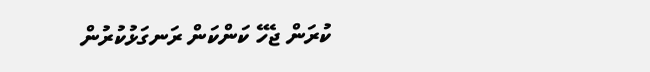ކުރަން ޖެހޭ ކަންކަން ރަނގަޅުކުރުން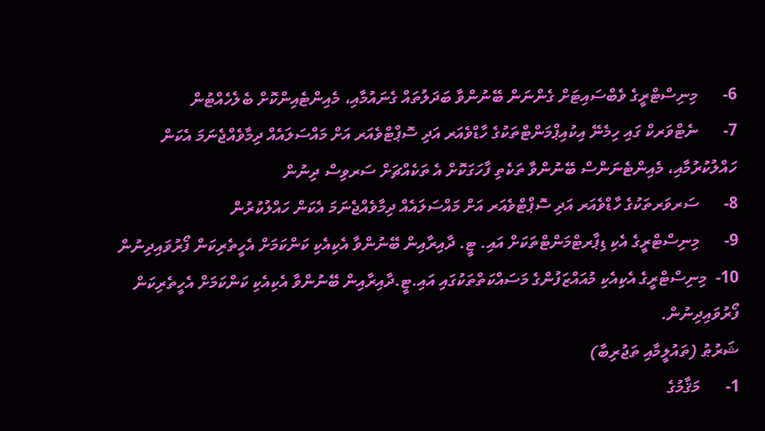6-      މިނިސްޓްރީގެ ވެބްސައިޓަށް ގެންނަން ބޭނުންވާ ބަދަލުތައް ގެނައުމާއި، މެއިންޓެއިންކޮށް ބެލެހެއްޓުން
7-      ނެޓްވަރކް ގައި ހިމެނޭ އިކުއިޕްމަންޓްތަކުގެ ހާޑްވެއަރ އަދި ސޮޕްޓްވެއަރ އަށް މައްސަލައެއް ދިމާވެއްޖެނަމަ އެކަން ހައްލުކުރުމާއި، މެއިންޓެނަންސް ބޭނުންވާ ތަކެތި ފާހަގަކޮށް އެ ތަކެއްޗަށް ސަރވިސް ދިނުން
8-      ސަރވަރތަކުގެ ހާޑްވެއަރ އަދި ސޮޕްޓްވެއަރ އަށް މައްސަލައެއް ދިމާވެއްޖެނަމަ އެކަން ހައްލުކުރުން
9-      މިނިސްޓްރީގެ އެކި ޑިޕާރޓްމަންޓްތަކަށް އައި. ޓީ. ދާއިރާއިން ބޭނުންވާ އެކިއެކި ކަންކަމަށް އެހީތެރިކަން ފޯރުވައިދިނުން
10-  މިނިސްޓްރީގެ އެކިއެކި މުއައްޒަފުންގެ މަސައްކަތްތަކުގައި އައި.ޓީ.ދާއިރާއިން ބޭނުންވާ އެކިއެކި ކަންކަމަށް އެހީތެރިކަން ފޯރުވައިދިނުން.
ޝަރުޠު (ތައުލީމާއި ތަޖުރިބާ)
1-      މަޤާމުގެ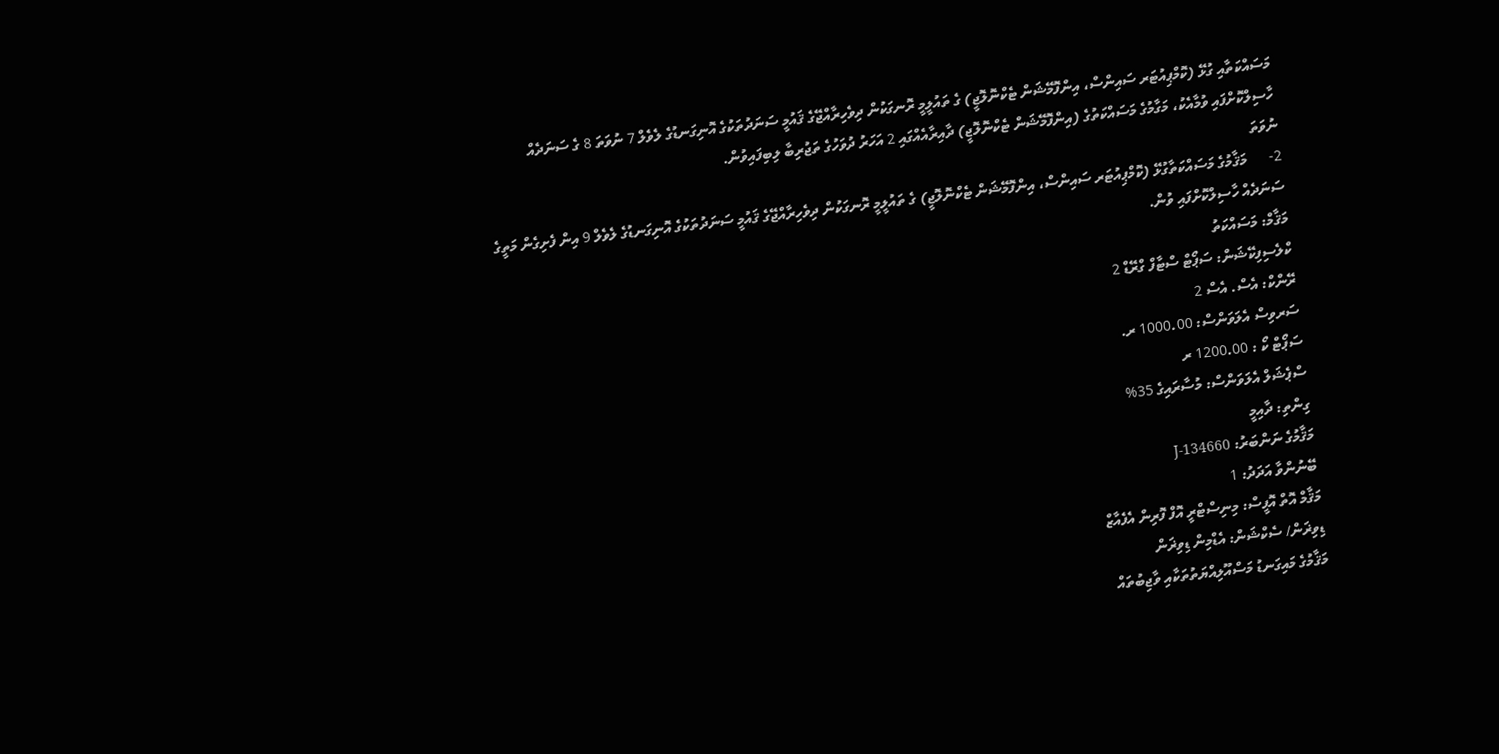މަސައްކަތާއި ގުޅޭ (ކޮމްޕިއުޓަރ ސައިންސް، އިންފޮމޭޝަން ޓެކްނޮލޮޖީ) ގެ ތައުލީމީ ރޮނގަކުން ދިވެހިރާއްޖޭގެ ޤައުމީ ސަނަދުތަކުގެ އޮނިގަނޑުގެ ލެވެލް 7 ނުވަތަ 8 ގެ ސަނަދެއް ހާސިލްކޮށްފައި ވުމާއެކު، މަގާމުގެ މަސައްކަތުގެ (އިންފޮމޭޝަން ޓެކްނޮލޮޖީ) ދާއިރާއެއްގައި 2 އަހަރު ދުވަހުގެ ތަޖުރިބާ ލިބިފައިވުން.
ނުވަތަ
2-      މަޤާމުގެ މަސައްކަތާގުޅޭ (ކޮމްޕިއުޓަރ ސައިންސް، އިންފޮމޭޝަން ޓެކްނޮލޮޖީ) ގެ ތައުލީމީ ރޮނގަކުން ދިވެހިރާއްޖޭގެ ޤައުމީ ސަނަދުތަކުގެ އޮނިގަނޑުގެ ލެވެލް 9 އިން ފެށިގެން މަތީގެ ސަނަދެއް ހާސިލްކޮށްފައި ވުން.
މަޤާމް: މަސައްކަތު
ކްލެސިފިކޭޝަން: ސަޕޯޓް ސްޓާފް ގްރޭޑް 2
ރޭންކް: އެސް. އެސް 2
ސަރވިސް އެލަވަންސް: 1000.00 ރ.
ސަޕޯޓް ކޯ : 1200.00 ރ
ސްޕެޝަލް އެލަވަންސް: މުސާރައިގެ 35%
ގިންތި: ދާއިމީ
މަޤާމުގެ ނަންބަރު: J-134660
ބޭނުންވާ އަދަދު: 1
މަޤާމް އޮތް އޮފީސް: މިނިސްޓްރީ އޮފް ފޮރިން އެފެއާޒް
ޑިވިޜަން/ ސެކްޝަން: އެޑްމިން ޑިވިޜަން
މަޤާމުގެ މައިގަނޑު މަސްއޫލިއްޔަތުތަކާއި ވާޖިބުތައް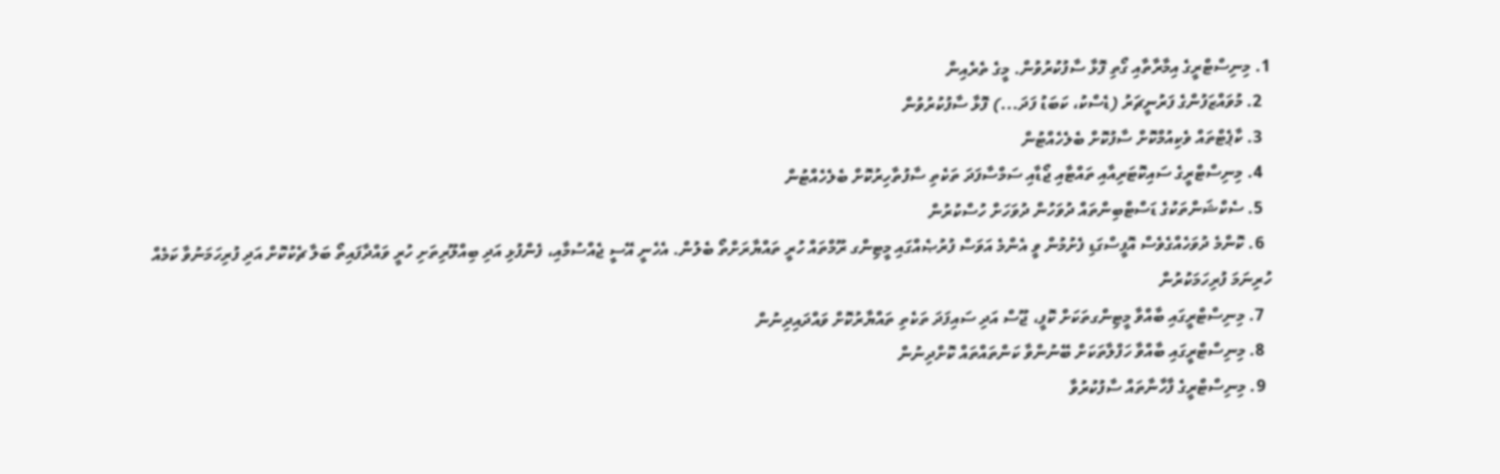1. މިނިސްޓްރީގެ އިމާރާތާއި ގޯތި ފޮޅާ ސާފުކުރުވުން. މީގެ ތެރެއިން
  2. މުވައްޒަފުންގެ ފަރުނީޗަރު (ޑެސްކު، ކަބަޑު ފަދަ...) ފޮޅާ ސާފުކުރުވުން
  3. ކާޕެޓްތައް ވެކިއުމްކޮށް ސާފުކޮށް ބެލެހެއްޓުން
  4. މިނިސްޓްރީގެ ސައިކޮޓަރިއާއި ތައްޓާއި ޖޯޑާއި ސަމްސާފަދަ ތަކެތި ސާފުތާހިރުކޮށް ބެލެހެއްޓުން
  5. ސެކްޝަންތަކުގެ ޑަސްޓްބިންތައް ދުވަހުން ދުވަހަށް ހުސްކުރުން
  6. ކޮންމެ ދުވަހެއްގެވެސް އޮފީސްގަޑި ފެށުމުން ވީ އެންމެ އަވަސް ފުރުޞެއްގައި މީޓިންގ ރޫމްތައް ހުރީ ތައްޔާރަށްތޯ ބެލުން. އެހެނީ އޭސީ ޖެއްސުމާއި، ފެންފުޅި އަދި ބިއްލޫރިތަށި ހުރީ ވައްދާފައިތޯ ބަލާ ޗެކުކޮށް އަދި ފުރިހަމަނުވާ ކަމެއް ހުރިނަމަ ފުރިހަމަކުރުން
  7. މިނިސްޓްރީގައި ބާއްވާ މީޓިންގތަކަށް ކޮފީ، ޖޫސް އަދި ސައިފަދަ ތަކެތި ތައްޔާރުކޮށް ވައްދައިދިނުން
  8. މިނިސްޓްރީގައި ބާއްވާ ހަފްލާތަކަށް ބޭނުންވާ ކަންތައްތައް ކޮށްދިނުން
  9. މިނިސްޓްރީގެ ފާހާނާތައް ސާފުކުރުވާ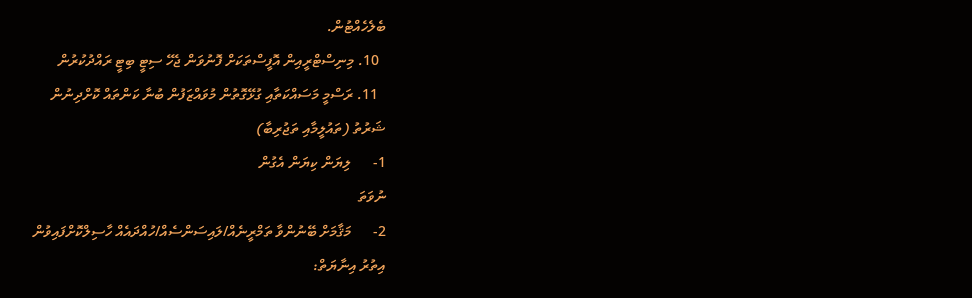ބެލެހެއްޓުން.
  10. މިނިސްޓްރީއިން އޮފީސްތަކަށް ފޮނުވަން ޖެހޭ ސިޓީ ބިޓީ ރައްދުކުރުން
  11. ރަސްމީ މަސައްކަތާއި ގުޅޭގޮތުން މުވައްޒަފުން ބުނާ ކަންތައް ކޮށްދިނުން
ޝަރުތު (ތައުލީމާއި ތަޖުރިބާ)
1-      ލިޔަން ކިޔަން އެގުން
ނުވަތަ
2-      މަޤާމަށް ބޭނުންވާ ތަމްރީނެއް/ލައިސަންސެއް/ހުއްދައެއް ހާސިލްކޮށްފައިވުން
އިތުރު އިނާޔަތް: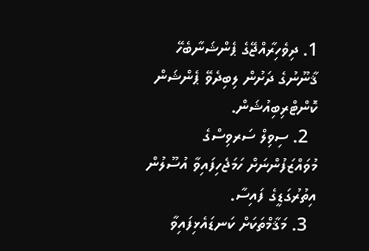1. ދިވެހިރާއްޖޭގެ ޕެންޝަނާބެހޭ ޤާނޫނުގެ ދަށުން ލިބިދެވޭ ޕެންޝަން ކޮންޓްރިބިއުޝަން.
  2. ސިވިލް ސަރވިސްގެ މުވައްޒަފުންނަށް ހަމަޖެހިފައިވާ އުސޫލުން އިތުރުގަޑީގެ ފައިސާ.
  3. މަޤާމްތަކަށް ކަނޑައެޅިފައިވާ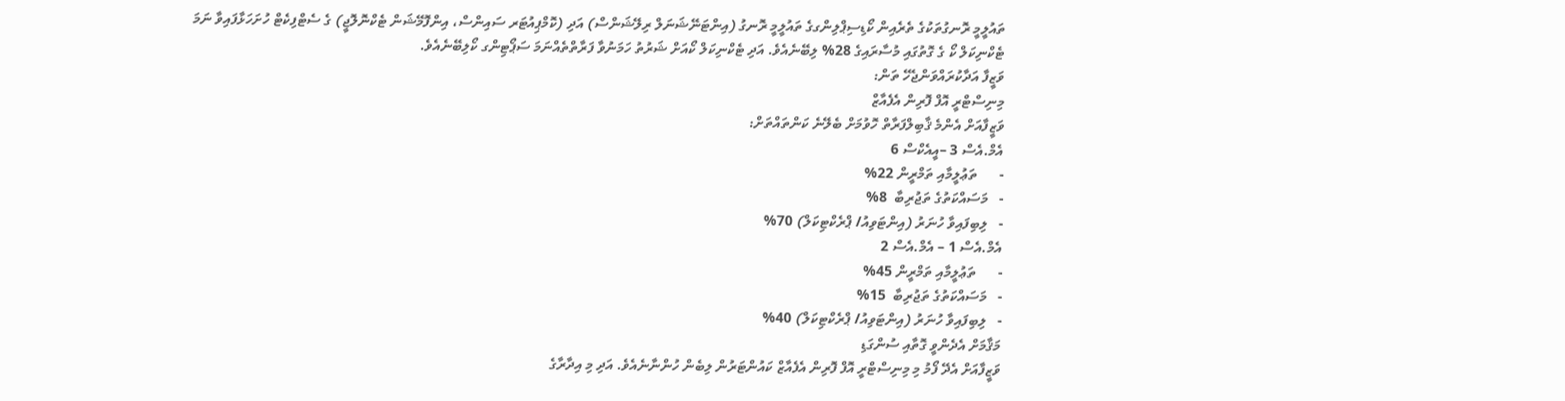ތައުލީމީ ރޮނގުތަކުގެ ތެރެއިން ކޯޑިސިޕްލިންގގެ ތައުލީމީ ރޮނގު (އިންޓަނޭޝަނަލް ރިލޭޝަންސް) އަދި (ކޮމްޕިއުޓަރ ސައިންސް، އިންފޮމޭޝަން ޓެކްނޮލޮޖީ) ގެ ސެޓްފިކެޓް ހުށަހަޅާފައިވާ ނަމަ ޓެކްނިކަލް ކޯ ގެ ގޮތުގައި މުސާރައިގެ 28% ލިބޭނެއެވެ. އަދި ޓެކްނިކަލް ކޯއަށް ޝަރުތު ހަމަނުވާ ފަރާތްތެއްނަމަ ސަޕޯޓިންގ ކޯލިބޭނެއެވެ.
ވަޒީފާ އަދާކުރައްވަންޖެހޭ ތަން:
މިނިސްޓްރީ އޮފް ފޮރިން އެފެއާޒް
ވަޒީފާއަށް އެންމެ ޤާބިލްފަރާތް ހޮވުމަށް ބެލޭނެ ކަންތައްތަށް:
އެމް.އެސް 3 –އީއެކްސް 6
-      ތަޢުލީމާއި ތަމްރީން 22%
-   މަސައްކަތުގެ ތަޖުރިބާ  8%
-   ލިބިފައިވާ ހުނަރު (އިންޓަވިއު/ ޕްރެކްޓިކަލް) 70%
އެމް.އެސް 1 – އެމް.އެސް 2
-      ތަޢުލީމާއި ތަމްރީން 45%
-   މަސައްކަތުގެ ތަޖުރިބާ  15%
-   ލިބިފައިވާ ހުނަރު (އިންޓަވިއު/ ޕްރެކްޓިކަލް) 40%
މަޤާމަށް އެދެންވީ ގޮތާއި ސުންގަޑި
ވަޒީފާއަށް އެދޭ ފޯމު މި މިނިސްޓްރީ އޮފް ފޮރިން އެފެއާޒް ކައުންޓަރުން ލިބެން ހުންނާނެއެވެ. އަދި މި އިދާރާގެ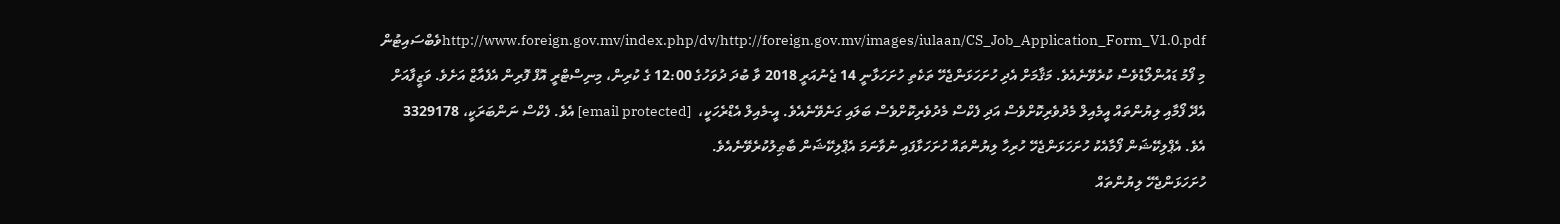http://www.foreign.gov.mv/index.php/dv/http://foreign.gov.mv/images/iulaan/CS_Job_Application_Form_V1.0.pdfވެބްސައިޓުން މި ފޯމު ޑައުންލޯޑުވެސް ކުރެވޭނެއެވެ. މަޤާމަށް އެދި ހުށަހަޅަންޖެހޭ ތަކެތި ހުށަހަޅާނީ 14 ޖެނުއަރީ 2018 ވާ ބުދަ ދުވަހުގެ 12:00 ގެ ކުރިން، މިނިސްޓްރީ އޮފް ފޮރިން އެފެއާޒް އަށެވެ. ވަޒީފާއަށް އެދޭ ފޯމާއި ލިޔުންތައް އީމެއިލް މެދުވެރިކޮށްވެސް އަދި ފެކްސް މެދުވެރިކޮށްވެސް ބަލައި ގަނެވޭނެއެވެ. އީ-މެއިލް އެޑްރެހަކީ،  [email protected] އެވެ. ފެކްސް ނަންބަރަކީ، 3329178 އެވެ. އެޕްލިކޭޝަން ފޯމާއެކު ހުށަހަޅަންޖެހޭ ހުރިހާ ލިޔުންތައް ހުށަހަޅާފައި ނުވާނަމަ އެޕްލިކޭޝަން ބާޠިލުކުރެވޭނެއެވެ.
ހުށަހަޅަންޖެހޭ ލިޔުންތައް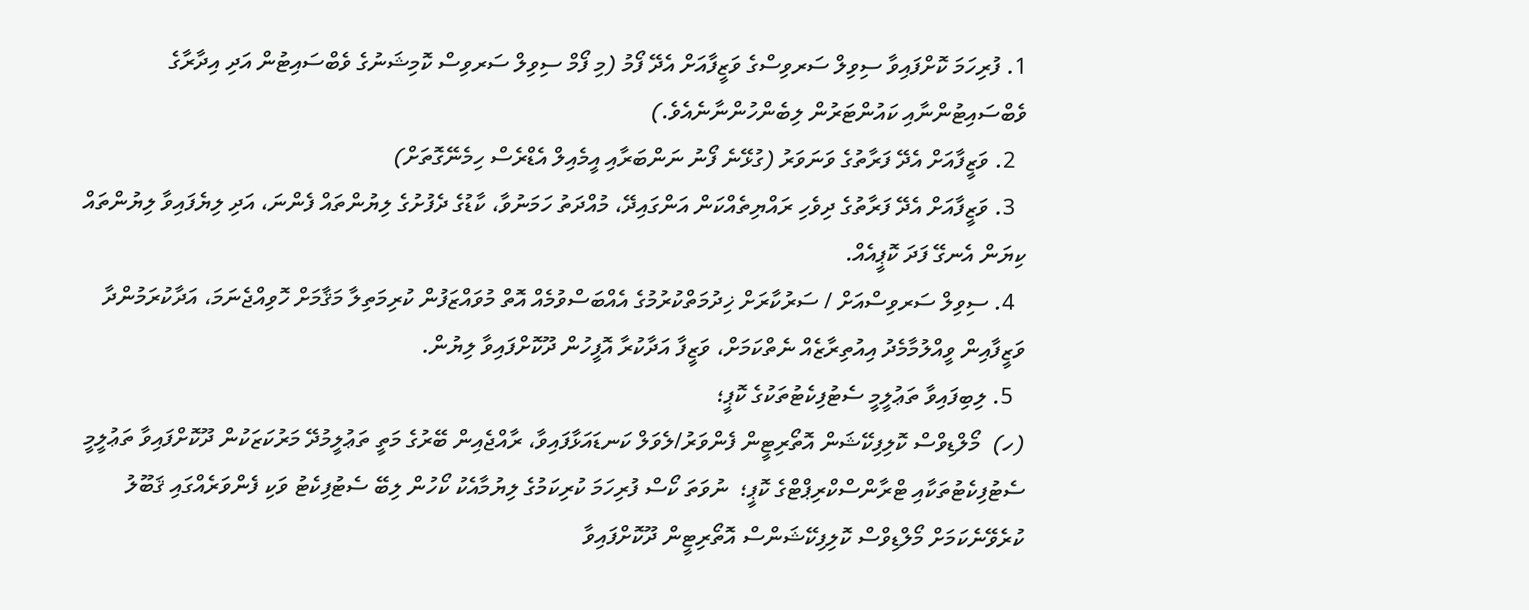1. ފުރިހަމަ ކޮށްފައިވާ ސިވިލް ސަރވިސްގެ ވަޒީފާއަށް އެދޭ ފޯމު (މި ފޯމް ސިވިލް ސަރވިސް ކޮމިޝަނުގެ ވެބްސައިޓުން އަދި އިދާރާގެ ވެބްސައިޓުންނާއި ކައުންޓަރުން ލިބެންހުންނާނެއެވެ.)
  2. ވަޒީފާއަށް އެދޭ ފަރާތުގެ ވަނަވަރު (ގުޅޭނެ ފޯނު ނަންބަރާއި އީމެއިލް އެޑްރެސް ހިމެނޭގޮތަށް)
  3. ވަޒީފާއަށް އެދޭ ފަރާތުގެ ދިވެހި ރައްޔިތެއްކަން އަންގައިދޭ، މުއްދަތު ހަމަނުވާ، ކާޑުގެ ދެފުށުގެ ލިޔުންތައް ފެންނަ، އަދި ލިޔެފައިވާ ލިޔުންތައް ކިޔަން އެނގޭ ފަދަ ކޮޕީއެއް.
  4. ސިވިލް ސަރވިސްއަށް / ސަރުކާރަށް ޚިދުމަތްކުރުމުގެ އެއްބަސްވުމެއް އޮތް މުވައްޒަފުން ކުރިމަތިލާ މަޤާމަށް ހޮވިއްޖެނަމަ، އަދާކުރަމުންދާ ވަޒީފާއިން ވީއްލުމާމެދު އިއުތިރާޒެއް ނެތްކަމަށް، ވަޒީފާ އަދާކުރާ އޮފީހުން ދޫކޮށްފައިވާ ލިޔުން.
  5. ލިބިފައިވާ ތަޢުލީމީ ސެޓުފިކެޓުތަކުގެ ކޮޕީ؛
(ހ)  މޯލްޑިވްސް ކޮލިފިކޭޝަން އޮތޯރިޓީން ފެންވަރު/ލެވަލް ކަނޑައަޅާފައިވާ، ރާއްޖެއިން ބޭރުގެ މަތީ ތަޢުލީމުދޭ މަރުކަޒަކުން ދޫކޮށްފައިވާ ތަޢުލީމީ ސެޓުފިކެޓުތަކާއި ޓްރާންސްކްރިޕްޓްގެ ކޮޕީ؛  ނުވަތަ ކޯސް ފުރިހަމަ ކުރިކަމުގެ ލިޔުމާއެކު ކޯހުން ލިބޭ ސެޓުފިކެޓު ވަކި ފެންވަރެއްގައި ޤަބޫލު ކުރެވޭނެކަމަށް މޯލްޑިވްސް ކޮލިފިކޭޝަންސް އޮތޯރިޓީން ދޫކޮށްފައިވާ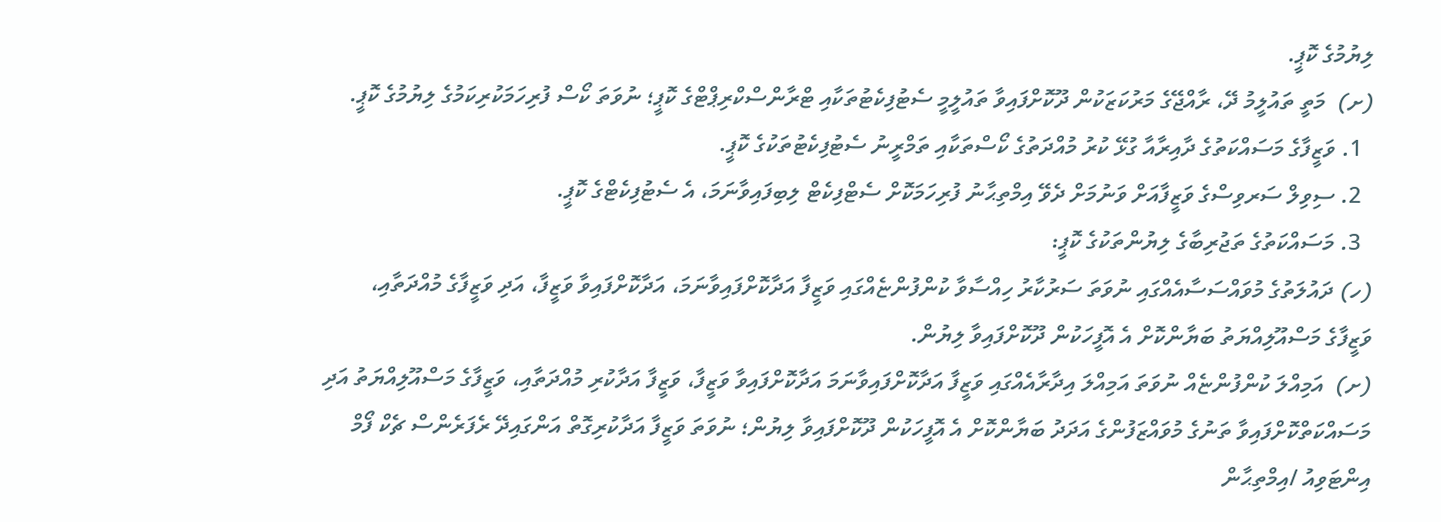ލިޔުމުގެ ކޮޕީ.
(ށ)  މަތީ ތައުލީމު ދޭ، ރާއްޖޭގެ މަރުކަޒަކުން ދޫކޮށްފައިވާ ތައުލީމީ ސެޓުފިކެޓުތަކާއި ޓްރާންސްކްރިޕްޓްގެ ކޮޕީ؛ ނުވަތަ ކޯސް ފުރިހަމަކުރިކަމުގެ ލިޔުމުގެ ކޮޕީ.
  1. ވަޒީފާގެ މަސައްކަތުގެ ދާއިރާއާ ގުޅޭ ކުރު މުއްދަތުގެ ކޯސްތަކާއި ތަމްރީނު ސެޓުފިކެޓުތަކުގެ ކޮޕީ.
  2. ސިވިލް ސަރވިސްގެ ވަޒީފާއަށް ވަނުމަށް ދެވޭ އިމްތިޙާނު ފުރިހަމަކޮށް ސެޓްފިކެޓް ލިބިފައިވާނަމަ، އެ ސެޓުފިކެޓްގެ ކޮޕީ.
  3. މަސައްކަތުގެ ތަޖުރިބާގެ ލިޔުންތަކުގެ ކޮޕީ:
(ހ) ދައުލަތުގެ މުވައްސަސާއެއްގައި ނުވަތަ ސަރުކާރު ހިއްސާވާ ކުންފުންޏެއްގައި ވަޒީފާ އަދާކޮށްފައިވާނަމަ، އަދާކޮށްފައިވާ ވަޒީފާ، އަދި ވަޒީފާގެ މުއްދަތާއި، ވަޒީފާގެ މަސްއޫލިއްޔަތު ބަޔާންކޮށް އެ އޮފީހަކުން ދޫކޮށްފައިވާ ލިޔުން.
(ށ)  އަމިއްލަ ކުންފުންޏެއް ނުވަތަ އަމިއްލަ އިދާރާއެއްގައި ވަޒީފާ އަދާކޮށްފައިވާނަމަ އަދާކޮށްފައިވާ ވަޒީފާ، ވަޒީފާ އަދާކުރި މުއްދަތާއި، ވަޒީފާގެ މަސްއޫލިއްޔަތު އަދި މަސައްކަތްކޮށްފައިވާ ތަނުގެ މުވައްޒަފުންގެ އަދަދު ބަޔާންކޮށް އެ އޮފީހަކުން ދޫކޮށްފައިވާ ލިޔުން؛ ނުވަތަ ވަޒީފާ އަދާކުރިގޮތް އަންގައިދޭ ރެފަރެންސް ޗެކް ފޯމް
އިންޓަވިއު /އިމްތިޙާން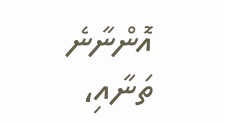އޮންނާނެ ތަނާއި،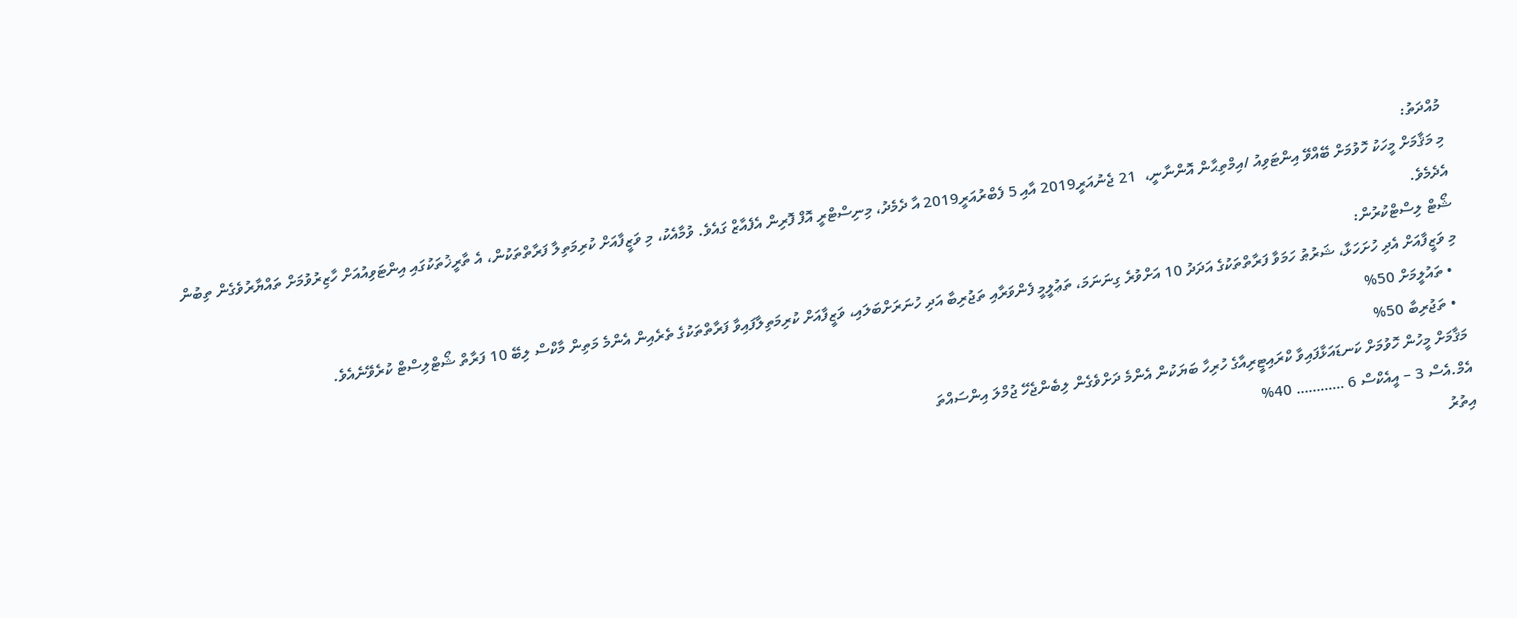މުއްދަތު:
މި މަޤާމަށް މީހަކު ހޮވުމަށް ބޭއްވޭ އިންޓަވިއު /އިމްތިޙާން އޮންނާނީ،  21 ޖެނުއަރީ2019 އާއި 5 ފެބްރުއަރީ2019 އާ ދެމެދު، މިނިސްޓްރީ އޮފް ފޮރިން އެފެއާޒް ގައެވެ. ވުމާއެކު، މި ވަޒީފާއަށް ކުރިމަތިލާ ފަރާތްތަކުން، އެ ތާރީޚުތަކުގައި އިންޓަވިއުއަށް ހާޒިރުވުމަށް ތައްޔާރުވެގެން ތިބުން އެދެމެވެ.
ޝޯޓް ލިސްޓްކުރުން:
މި ވަޒީފާއަށް އެދި ހުށަހަޅާ، ޝަރުޠު ހަމަވާ ފަރާތްތަކުގެ އަދަދު 10 އަށްވުރެ ގިނަނަމަ، ތަޢުލީމީ ފެންވަރާއި ތަޖުރިބާ އަދި ހުނަރަށްބަލައި، ވަޒީފާއަށް ކުރިމަތިލާފައިވާ ފަރާތްތަކުގެ ތެރެއިން އެންމެ މަތިން މާކްސް ލިބޭ 10 ފަރާތް ޝޯޓްލިސްޓް ކުރެވޭނެއެވެ.
  • ތައުލީމަށް 50%
  • ތަޖުރިބާ 50%
މަޤާމަށް މީހުން ހޮވުމަށް ކަނޑައަޅާފައިވާ ކްރައިޓީރިއާގެ ހުރިހާ ބަޔަކުން އެންމެ ދަށްވެގެން ލިބެންޖެހޭ ޖުމްލަ އިންސައްތަ
އެމް.އެސް 3 – އީއެކްސް 6 ………… 40%
އިތުރު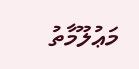މަޢުލޫމާތު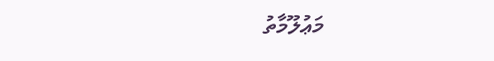މަޢުލޫމާތު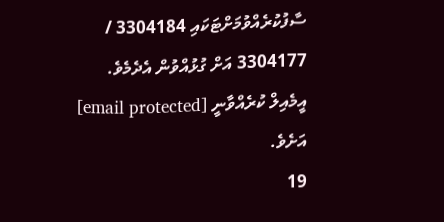ސާފުކުރެއްވުމަށްޓަކައި 3304184 / 3304177 އަށް ގުޅުއްވުން އެދެމެވެ.
އީމެއިލް ކުރެއްވާނީ [email protected]  އަށެވެ.
19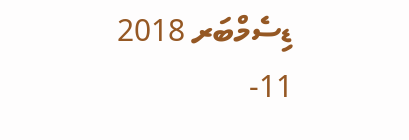ޑިސެމްބަރ 2018
11-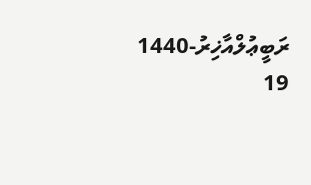ރަބީޢުލްއާޚިރު-1440
19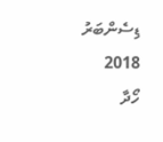ޑިސެންބަރު 2018
ހޯދާ